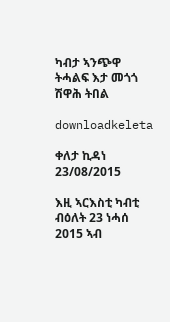ካብታ ኣንጭዋ ትሓልፍ እታ መጎጎ ሽዋሕ ትበል

downloadkeleta

ቀለታ ኪዳነ 23/08/2015

እዚ ኣርእስቲ ካብቲ ብዕለት 23 ነሓሰ 2015 ኣብ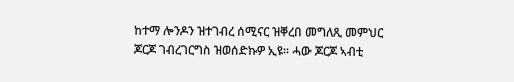ከተማ ሎንዶን ዝተገብረ ሰሚናር ዝቐረበ መግለጺ መምህር ጆርጆ ገብረገርግስ ዝወሰድኩዎ ኢዩ። ሓው ጆርጆ ኣብቲ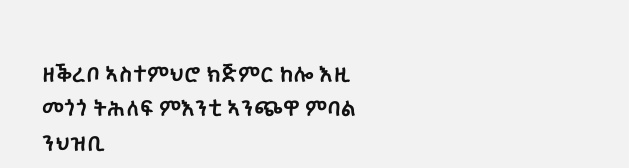ዘቕረቦ ኣስተምህሮ ክጅምር ከሎ እዚ መጎጎ ትሕለፍ ምእንቲ ኣንጭዋ ምባል ንህዝቢ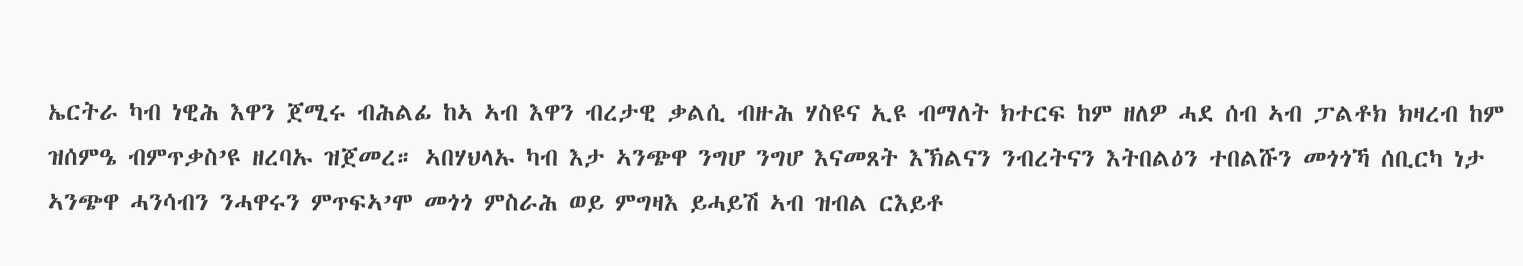ኤርትራ ካብ ነዊሕ እዋን ጀሚሩ ብሕልፊ ከኣ ኣብ እዋን ብረታዊ ቃልሲ ብዙሕ ሃስዩና ኢዩ ብማለት ክተርፍ ከም ዘለዎ ሓደ ሰብ ኣብ ፓልቶክ ክዛረብ ከም ዝሰምዔ ብምጥቃስ’ዩ ዘረባኡ ዝጀመረ። ኣበሃህላኡ ካብ እታ ኣንጭዋ ንግሆ ንግሆ እናመጸት እኽልናን ንብረትናን እትበልዕን ተበልሹን መጎጎኻ ሰቢርካ ነታ ኣንጭዋ ሓንሳብን ንሓዋሩን ምጥፍኣ’ሞ መጎጎ ምስራሕ ወይ ምግዛእ ይሓይሽ ኣብ ዝብል ርእይቶ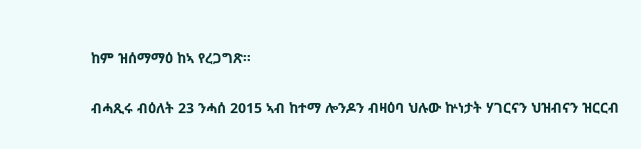ከም ዝሰማማዕ ከኣ የረጋግጽ።

ብሓጺሩ ብዕለት 23 ንሓሰ 2015 ኣብ ከተማ ሎንዶን ብዛዕባ ህሉው ኵነታት ሃገርናን ህዝብናን ዝርርብ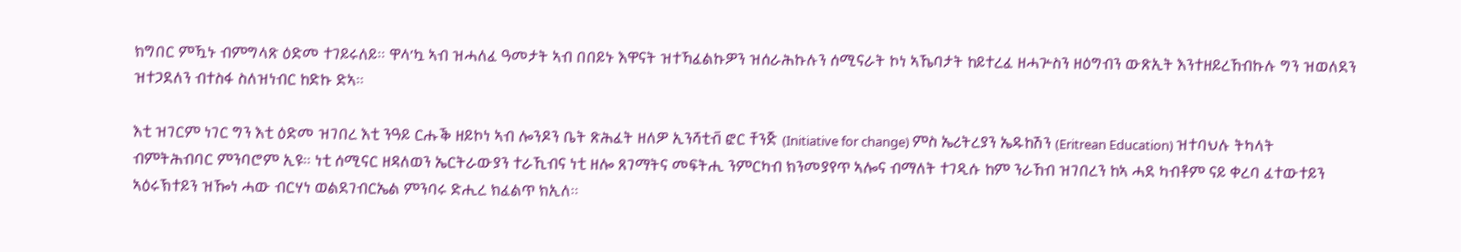ክግበር ምዃኑ ብምግላጽ ዕድመ ተገይሩለይ። ዋላ’ኳ ኣብ ዝሓለፈ ዓመታት ኣብ በበይኑ እዋናት ዝተኻፈልኩዎን ዝሰራሕኩሉን ሰሚናራት ኮነ ኣኼባታት ከይተረፈ ዘሓጕስን ዘዕግብን ውጽኢት እንተዘይረኸብኩሉ ግን ዝወለደን ዝተጋደለን ብተስፋ ስለዝነብር ከድኩ ድኣ።

እቲ ዝገርም ነገር ግን እቲ ዕድመ ዝገበረ እቲ ንዓይ ርሑቕ ዘይኮነ ኣብ ሎንዶን ቤት ጽሕፈት ዘለዎ ኢንሻቲቭ ፎር ቸንጅ (Initiative for change) ምስ ኤሪትረያን ኤዱከሽን (Eritrean Education) ዝተባህሉ ትካላት ብምትሕብባር ምንባሮም ኢዩ። ነቲ ሰሚናር ዘዳለወን ኤርትራውያን ተራኺብና ነቲ ዘሎ ጸገማትና መፍትሒ ንምርካብ ክንመያየጥ ኣሎና ብማለት ተገዲሱ ከም ንራኸብ ዝገበረን ከኣ ሓደ ካብቶም ናይ ቀረባ ፈተውተይን ኣዕሩኽተይን ዝዀነ ሓው ብርሃነ ወልደገብርኤል ምንባሩ ድሒረ ክፈልጥ ክኢለ።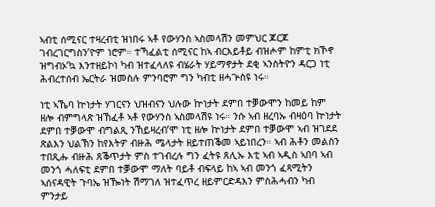ኣብቲ ሰሚናር ተዛረብቲ ዝነበሩ ኣቶ የውሃንስ ኣስመላሽን መምህር ጆርጆ ገብረገርግስን’ዮም ነሮም። ተኻፈልቲ ሰሚናር ከኣ ብርእይቶይ ብዝሖም ከምቲ ክኾኖ ዝግብኦ’ኳ እንተዘይኮነ ካብ ዝተፈላለዩ ብሄራት ሃይማኖታት ደቂ ኣንስትዮን ዳርጋ ነቲ ሕብረተሰብ ኤርትራ ዝመስሉ ምንባሮም ግን ካብቲ ዘሓጕስዩ ነሩ።

ነቲ ኣኼባ ኵነታት ሃገርናን ህዝብናን ህሉው ኵነታት ደምበ ተቓውሞን ከመይ ከም ዘሎ ብምግላጽ ዝኸፈቶ ኣቶ የውሃንስ ኣስመላሽዩ ነሩ። ንሱ ኣብ ዘረባኡ ብዛዕባ ኵነታት ደምበ ተቓውሞ ብግልጺ ንኸይዛረብ’ሞ ነቲ ዘሎ ኵነታት ደምበ ተቓውሞ ኣብ ዝገደደ ጽልእን ህልኽን ከየእትዎ ብዙሕ ሜላታት ዘይተጠቕመ ኣይነበረን። ኣብ ሕቶን መልስን ተበጺሑ ብዙሕ ጸቕጥታት ምስ ተገብረሉ ግን ፈትዩ ጸሊኡ እቲ ኣብ ኣዲስ ኣበባ ኣብ መንጎ ሓለፍቲ ደምበ ተቓውሞ ማለት ባይቶ ብፍላይ ከኣ ኣብ መንጎ ፈጻሚትን ኣሰናዳዊት ጉባኤ ዝዀነት ሽማገለ ዝተፈጥረ ዘይምርድዳእን ምስሕሓብን ካብ ምንታይ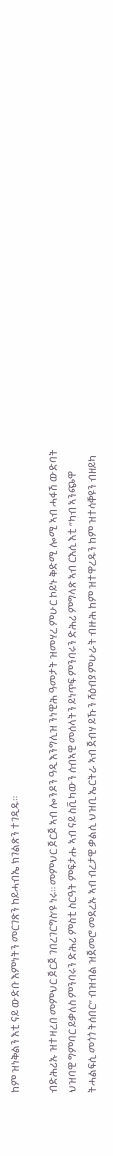ከም ዝነቅልን እቲ ናይ ውድቡ እምነትን መርገጽን ከይሓብኤ ክገልጽን ተገዲዱ።

ብድሕሪኡ ዝተዛረበ መምህር ጆርጆ ገበረገርግስ’ዩ ነሩ። መምህር ጆርጆ ኣብ ሎንዶን ዓዲ እንግሊዝ ንነዊሕ ዓመታት ዝመሃረ ምሁር ኮይኑ ቅድሚ ሎሚ ኣብ ሓፋሽ ውድባት ህዝባዊ ግምባር ይቃለስ ምንባሩን ድሕሪ ምስቲ ስርዓት ምፍታሑ ኣብ ናይ ስቪካውን ሰብኣዊ መሰላትን ይነጥፍ ምንባሩን ድሕሪ ምግላጽ ኣብ ርእሲ እቲ ‘’ካብ ኣንጭዋ ትሓልፍሲ መጎጎ ትሰበር’’ ብዝብል ዝጀመሮ መደረኡ ኣብ ብረታዊ ቃልሲ ህዝቢ ኤርትራ ኣብ ጀብሃ ይኹን ሻዕብያ ምሁራት ብዙሕ ከም ዝተዋረዱን ከም ዝተሳቐዩን ብዘይካ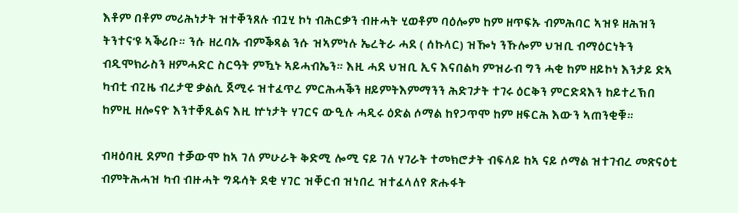እቶም በቶም መሪሕነታት ዝተቐንጸሉ ብጓሂ ኮነ ብሕርቃን ብዙሓት ሂወቶም ባዕሎም ከም ዘጥፍኡ ብምሕባር ኣዝዩ ዘሕዝን ትንተና’ዩ ኣቕሪቡ። ንሱ ዘረባኡ ብምቕጻል ንሱ ዝኣምነሉ ኤረትራ ሓደ ( ሰኩላር) ዝዀነ ንኹሎም ህዝቢ ብማዕርነትን ብዲሞክራስን ዘምሓድር ስርዓት ምዃኑ ኣይሓብኤን። እዚ ሓደ ህዝቢ ኢና እናበልካ ምዝራብ ግን ሓቂ ከም ዘይኮነ እንታይ ድኣ ካብቲ ብጊዜ ብረታዊ ቃልሲ ጀሚሩ ዝተፈጥረ ምርሕሓቕን ዘይምትእምማንን ሕድገታት ተገሩ ዕርቅን ምርድዳእን ከይተረኽበ ከምዚ ዘሎናዮ እንተቐጺልና እዚ ኵነታት ሃገርና ውዒሉ ሓዲሩ ዕድል ሶማል ከየጋጥሞ ከም ዘፍርሕ እውን ኣጠንቂቑ።

ብዛዕባዚ ደምበ ተቓውሞ ከኣ ገለ ምሁራት ቅድሚ ሎሚ ናይ ገለ ሃገራት ተመክሮታት ብፍላይ ከኣ ናይ ሶማል ዝተገብረ መጽናዕቲ ብምትሕሓዝ ካብ ብዙሓት ግዱሳት ደቂ ሃገር ዝቐርብ ዝነበረ ዝተፈላለየ ጽሑፋት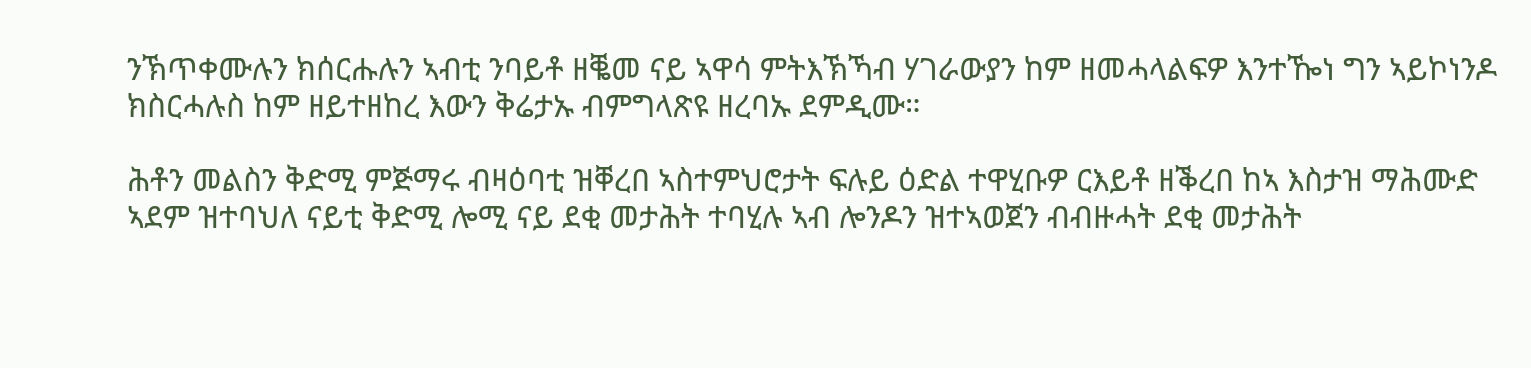ንኽጥቀሙሉን ክሰርሑሉን ኣብቲ ንባይቶ ዘቘመ ናይ ኣዋሳ ምትእኽኻብ ሃገራውያን ከም ዘመሓላልፍዎ እንተዀነ ግን ኣይኮነንዶ ክስርሓሉስ ከም ዘይተዘከረ እውን ቅሬታኡ ብምግላጽዩ ዘረባኡ ደምዲሙ።

ሕቶን መልስን ቅድሚ ምጅማሩ ብዛዕባቲ ዝቐረበ ኣስተምህሮታት ፍሉይ ዕድል ተዋሂቡዎ ርእይቶ ዘቕረበ ከኣ እስታዝ ማሕሙድ ኣደም ዝተባህለ ናይቲ ቅድሚ ሎሚ ናይ ደቂ መታሕት ተባሂሉ ኣብ ሎንዶን ዝተኣወጀን ብብዙሓት ደቂ መታሕት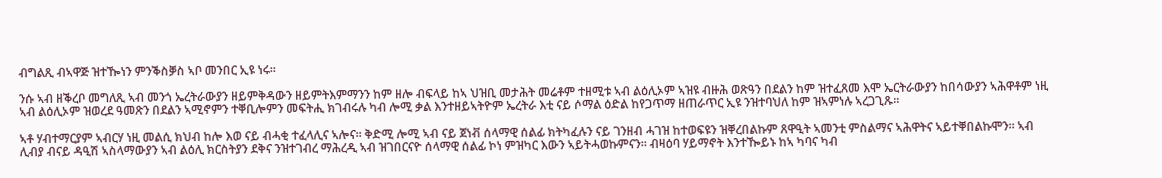ብግልጺ ብኣዋጅ ዝተዀነን ምንቕስቓስ ኣቦ መንበር ኢዩ ነሩ።

ንሱ ኣብ ዘቕረቦ መግለጺ ኣብ መንጎ ኤረትራውያን ዘይምቅዳውን ዘይምትእምማንን ከም ዘሎ ብፍላይ ከኣ ህዝቢ መታሕት መሬቶም ተዘሚቱ ኣብ ልዕሊኦም ኣዝዩ ብዙሕ ወጽዓን በደልን ከም ዝተፈጸመ እሞ ኤርትራውያን ከበሳውያን ኣሕዋቶም ነዚ ኣብ ልዕሊኦም ዝወረደ ዓመጽን በደልን ኣሚኖምን ተቐቢሎምን መፍትሒ ክገብሩሉ ካብ ሎሚ ቃል እንተዘይኣትዮም ኤረትራ እቲ ናይ ሶማል ዕድል ከየጋጥማ ዘጠራጥር ኢዩ ንዝተባህለ ከም ዝኣምነሉ ኣረጋጊጹ።

ኣቶ ሃብተማርያም ኣብርሃ ነዚ መልሲ ክህብ ከሎ እወ ናይ ብሓቂ ተፈላሊና ኣሎና። ቅድሚ ሎሚ ኣብ ናይ ጀነቭ ሰላማዊ ሰልፊ ክትካፈሉን ናይ ገንዘብ ሓገዝ ከተወፍዩን ዝቐረበልኩም ጸዋዒት ኣመንቲ ምስልማና ኣሕዋትና ኣይተቐበልኩሞን። ኣብ ሊብያ ብናይ ዳዒሽ ኣስላማውያን ኣብ ልዕሊ ክርስትያን ደቅና ንዝተገብረ ማሕረዲ ኣብ ዝገበርናዮ ሰላማዊ ሰልፊ ኮነ ምዝካር እውን ኣይትሓወኩምናን። ብዛዕባ ሃይማኖት እንተዀይኑ ከኣ ካባና ካብ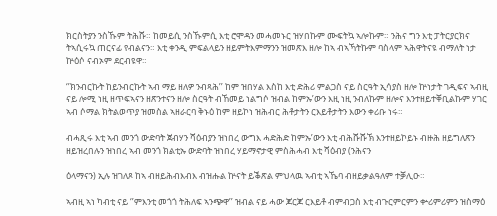ክርስትያን ንስኹም ትሕሹ። ከመይሲ ንስኹምሲ እቲ ሮሞዳን መሓመኑር ዝሃበኩም ሙፍትኳ ኣሎኩም። ንሕና ግን እቲ ፓትርያርክና ትኣሲሩኳ ጠርናፊ የብልናን። እቲ ቀንዲ ምፍልላይን ዘይምትእምማንን ዝመጽእ ዘሎ ከኣ ብኣኻትኩም ባስላም ኣሕዋትናዩ ብማለት ነታ ኵዕሶ ናብኦም ደርብዩዋ።

‘’ክንብርኩት ከይንብርኩት ኣብ ማይ ዘለዎ ንብጻሕ’’ ከም ዝበሃል እስከ እቲ ድሕሪ ምልጋስ ናይ ስርዓት ኢሳያስ ዘሎ ኵነታት ገዲፍና ኣብዚ ናይ ሎሚ ነዚ ዘጥፍኣናን ዘጽንተናን ዘሎ ስርዓት ብኸመይ ነልግሶ ዝብል ከምኡ’ውን እዚ ነዚ ንብለኩም ዘሎና እንተዘይተቐቢልኩም ሃገር ኣብ ሶማል ክትልወጥያ ዝመስል ኣዘራርባ ቅኑዕ ከም ዘይኮነ ዝሕብር ሕቶታትን ርእይቶታትን እውን ቀሪቡ ነሩ።

ብሓጺሩ እቲ ኣብ መንጎ ውድባት ጀብሃን ሻዕብያን ዝነበረ ውግእ ሓድሕድ ከምኡ’ውን እቲ ብሕሹሹኽ እንተዘይኮይኑ ብዙሕ ዘይግለጽን ዘይዝረበሉን ዝነበረ ኣብ መንጎ ክልቲኡ ውድባት ዝነበረ ሃይማኖታዊ ምስሕሓብ እቲ ሻዕብያ (ንሕናን

ዕላማናን) ኢሉ ዝገለጾ ከኣ ብዘይሕብእብእ ብዝሑል ኵናት ይቕጽል ምህላዉ ኣብቲ ኣኼባ ብዘይቃልዓለም ተቓሊዑ።

ኣብዚ ኣነ ካብቲ ናይ ‘’ምእንቲ መጎጎ ትሕለፍ ኣንጭዋ’’ ዝብል ናይ ሓው ጆርጆ ርእይቶ ብምብጋስ እቲ ብጉርምርምን ቍሪምሪምን ዝስማዕ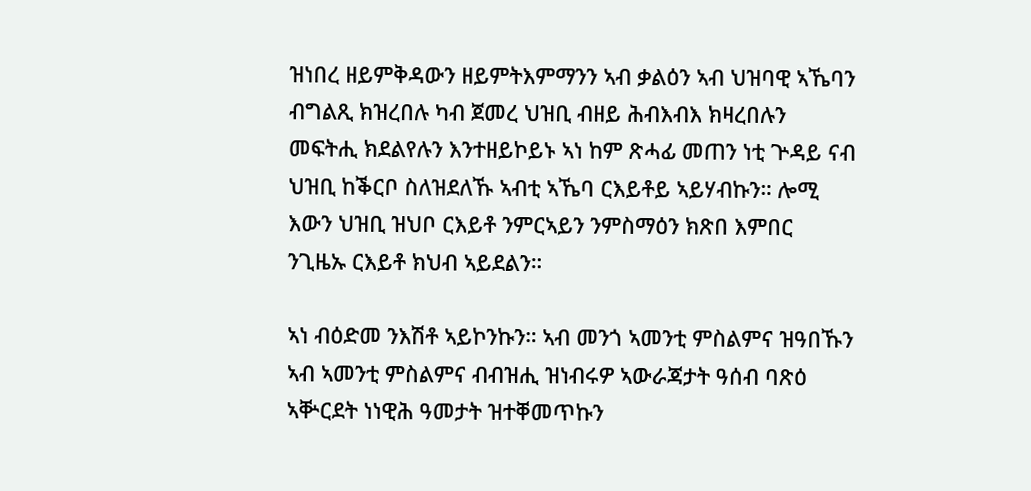ዝነበረ ዘይምቅዳውን ዘይምትእምማንን ኣብ ቃልዕን ኣብ ህዝባዊ ኣኼባን ብግልጺ ክዝረበሉ ካብ ጀመረ ህዝቢ ብዘይ ሕብእብእ ክዛረበሉን መፍትሒ ክደልየሉን እንተዘይኮይኑ ኣነ ከም ጽሓፊ መጠን ነቲ ጕዳይ ናብ ህዝቢ ከቕርቦ ስለዝደለኹ ኣብቲ ኣኼባ ርእይቶይ ኣይሃብኩን። ሎሚ እውን ህዝቢ ዝህቦ ርእይቶ ንምርኣይን ንምስማዕን ክጽበ እምበር ንጊዜኡ ርእይቶ ክህብ ኣይደልን።

ኣነ ብዕድመ ንእሽቶ ኣይኮንኩን። ኣብ መንጎ ኣመንቲ ምስልምና ዝዓበኹን ኣብ ኣመንቲ ምስልምና ብብዝሒ ዝነብሩዎ ኣውራጃታት ዓሰብ ባጽዕ ኣቝርደት ነነዊሕ ዓመታት ዝተቐመጥኩን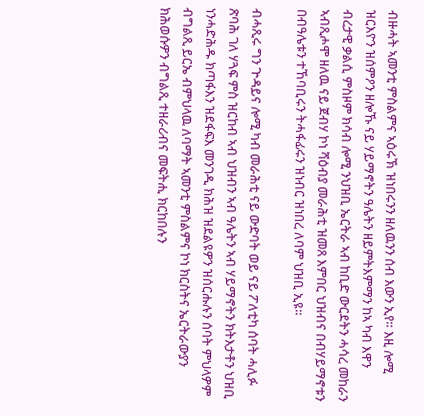ብዙሓት ኣመንቲ ምስልምና ኣዕሩኽ ዝነበሩንን ዘለዉንን ሰብ እውን ኢየ። እዚ ሎሚ ዝርእዮን ዝሰምዖን ዘሎኹ ናይ ሃይማኖትን ዓሌትን ዘይምትእምማን ከኣ ካብ እዋን ብረታዊ ቃልሲ ምስዞም ክሳብ ሎሚ ንህዝቢ ኤርትራ ኣብ ከቢድ ውርደትን ሓሳረ መከራን ኣብጺሖሞ ዘለዉ ናይ ጀብሃ ኮነ ሻዕብያ መራሕቲ ዝመጸ እምበር ህዝብና በብሃይማኖቱን በብዓሌቱን ተኸባቢሩን ትሓፋፊሩን ዝነብር ዝነበረ ለባም ህዝቢ ኢዩ።

ብሓጺሩ ግን ጕዳይና ሎሚ ካብ መራሕቲ ናይ ውድባት ወይ ናይ ፖለቲካ ሰባት ሓሊፉ ጽባሕ ገለ ሃጓፍ ምስ ዝርከብ ኣብ ህዝብን ኣብ ዓሌትን ኣብ ሃይማኖትን ክትእታቶን ህዝቢ ነንሓድሕዱ ክጣፋእን ዝደፋፍእ መንገዲ ክሕዝ ዝደልዩዎን ዝሰርሑሉን ሰባት ምህላዎም ብግልጺ ይርኤ ብምህላዉ ለባማት ኣመንቲ ምስልምና ኮነ ክርስትና ኤርትራውያን ክሕወሱዎን ብግልጺ ተዘራሪብና መፍትሒ ክርከበሉን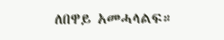ለበዋይ አመሓላልፍ።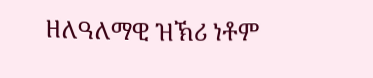ዘለዓለማዊ ዝኽሪ ነቶም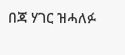በጃ ሃገር ዝሓለፉ